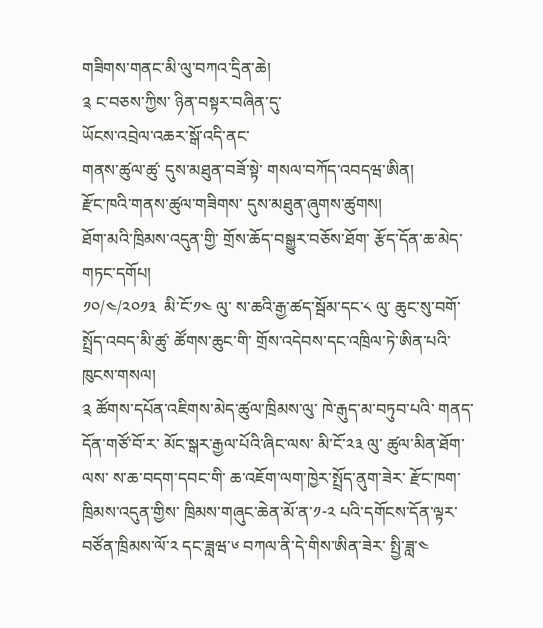གཟིགས་གནང་མི་ལུ་བཀའ་དྲིན་ཆེ།
༉ ང་བཅས་ཀྱིས་ ཉིན་བསྟར་བཞིན་དུ་
ཡོངས་འབྲེལ་འཆར་སྒོ་འདི་ནང་
གནས་ཚུལ་ཚུ་ དུས་མཐུན་བཟོ་སྟེ་ གསལ་བཀོད་འབདཝ་ཨིན།
རྫོང་ཁའི་གནས་ཚུལ་གཟིགས་ དུས་མཐུན་ཞུགས་ཚུགས།
ཐོག་མའི་ཁྲིམས་འདུན་གྱི་ གྲོས་ཆོད་བསྒྱུར་བཅོས་ཐོག་ རྩོད་དོན་ཆ་མེད་གཏང་དགོཔ།
༡༠/༤/༢༠༡༣  མི་ངོ་༡༤ ལུ་ ས་ཆའི་རྒྱ་ཚད་སྦོམ་དང་༨ ལུ་ ཆུང་སུ་བགོ་སྤྲོད་འབད་མི་ཚུ་ ཚོགས་ཆུང་གི་ གྲོས་འདེབས་དང་འཁྲིལ་ཏེ་ཨིན་པའི་ཁུངས་གསལ།
༉ ཚོགས་དཔོན་འཇིགས་མེད་ཚུལ་ཁྲིམས་ལུ་ ཁེ་རྒུད་མ་བཏུབ་པའི་ གནད་དོན་གཙོ་བོ་ར་ མོང་སྒར་རྒྱལ་པོའི་ཞིང་ལས་ མི་ངོ་༢༣ ལུ་ ཚུལ་མིན་ཐོག་ལས་ ས་ཆ་བདག་དབང་གི་ ཆ་འཇོག་ལག་ཁྱེར་སྤྲོད་ནུག་ཟེར་ རྫོང་ཁག་ཁྲིམས་འདུན་གྱིས་ ཁྲིམས་གཞུང་ཆེན་མོ་ན་༡-༢ པའི་དགོངས་དོན་ལྟར་ བཙོན་ཁྲིམས་ལོ་༢ དང་ཟླཝ་༦ བཀལ་ནི་དེ་གིས་ཨིན་ཟེར་ སྤྱི་ཟླ་༤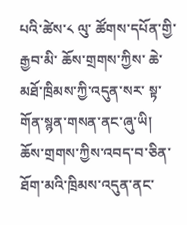པའི་ཚེས་༨ ལུ་ ཚོགས་དཔོན་གྱི་རྒྱབ་མི་ ཆོས་གྲགས་ཀྱིས་ ཆེ་མཐོ་ཁྲིམས་ཀྱི་འདུན་སར་ སྟ་གོན་སྙན་གསན་ནང་ཞུ་ཡི།
ཆོས་གྲགས་ཀྱིས་འབད་བ་ཅིན་ ཐོག་མའི་ཁྲིམས་འདུན་ནང་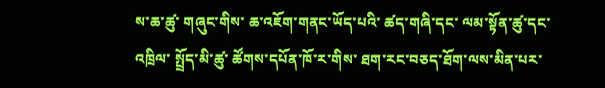ས་ཆ་ཚུ་ གཞུང་གིས་ ཆ་འཇོག་གནང་ཡོད་པའི་ ཚད་གཞི་དང་ ལམ་སྟོན་ཚུ་དང་འཁྲིལ་ སྤྲོད་མི་ཚུ་ ཚོགས་དཔོན་ཁོ་ར་གིས་ ཐག་རང་བཅད་ཐོག་ལས་མིན་པར་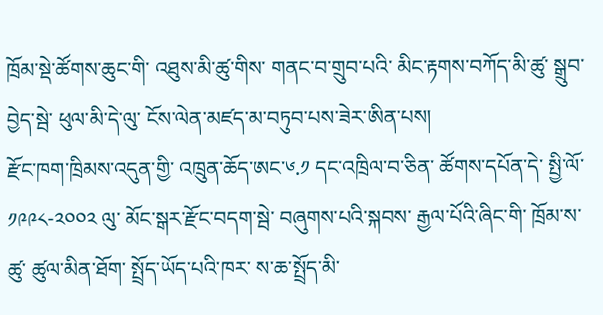ཁྲོམ་སྡེ་ཚོགས་ཆུང་གི་ འཐུས་མི་ཚུ་གིས་ གནང་བ་གྲུབ་པའི་ མིང་རྟགས་བཀོད་མི་ཚུ་ སྒྲུབ་བྱེད་སྦེ་ ཕུལ་མི་དེ་ལུ་ ངོས་ལེན་མཛད་མ་བཏུབ་པས་ཟེར་ཨིན་པས།
རྫོང་ཁག་ཁྲིམས་འདུན་གྱི་ འཁྲུན་ཆོད་ཨང་༦.༡ དང་འཁྲིལ་བ་ཅིན་ ཚོགས་དཔོན་དེ་ སྤྱི་ལོ་༡༩༩༨-༢༠༠༢ ལུ་ མོང་སྒར་རྫོང་བདག་སྦེ་ བཞུགས་པའི་སྐབས་ རྒྱལ་པོའི་ཞིང་གི་ ཁྲོམ་ས་ཚུ་ ཚུལ་མིན་ཐོག་ སྤྲོད་ཡོད་པའི་ཁར་ ས་ཆ་སྤྲོད་མི་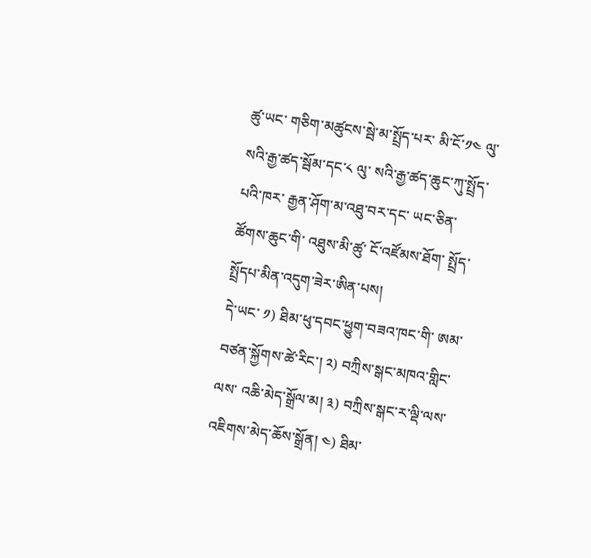ཚུ་ཡང་ གཅིག་མཚུངས་སྦེ་མ་སྤྲོད་པར་ མི་ངོ་༡༤ ལུ་ སའི་རྒྱ་ཚད་སྦོམ་དང་༨ ལུ་ སའི་རྒྱ་ཚད་ཆུང་ཀུ་སྤྲོད་པའི་ཁར་ རྒྱན་ཤོག་མ་འཐུ་བར་དང་ ཡང་ཅིན་ ཚོགས་ཆུང་གི་ འཐུས་མི་ཚུ་ ངོ་འཛོམས་ཐོག་ སྤྲོད་སྤྲོདཔ་མིན་འདུག་ཟེར་ཨིན་པས།
དེ་ཡང་ ༡) ཐིམ་ཕུ་དབང་ཕྱུག་བཟའ་ཁང་གི་ ཨམ་བཙན་སྐྱོགས་ཚེ་རིང་། ༢) བཀྲིས་སྒང་མཁའ་གླིང་ལས་ འཆི་མེད་སྒྲོལ་མ། ༣) བཀྲིས་སྒང་ར་ལྡི་ལས་ འཇིགས་མེད་ཆོས་སྒྲོན། ༤) ཐིམ་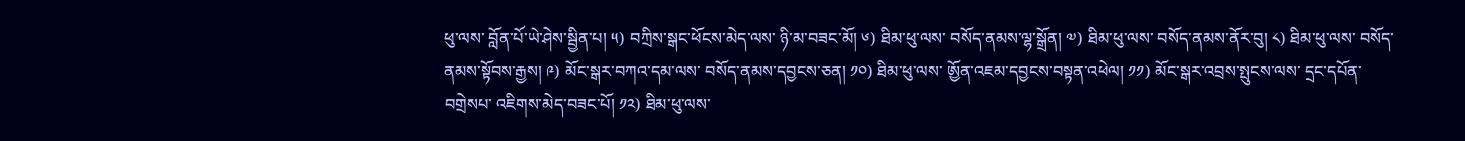ཕུ་ལས་ བློན་པོ་ཡེ་ཤེས་སྦྱིན་པ། ༥) བཀྲིས་སྒང་ཕོངས་མེད་ལས་ ཉི་མ་བཟང་མོ། ༦) ཐིམ་ཕུ་ལས་ བསོད་ནམས་ལྷ་སྒྲོན། ༧) ཐིམ་ཕུ་ལས་ བསོད་ནམས་ནོར་བུ། ༨) ཐིམ་ཕུ་ལས་ བསོད་ནམས་སྟོབས་རྒྱས། ༩) མོང་སྒར་བཀའ་དམ་ལས་ བསོད་ནམས་དབྱངས་ཅན། ༡༠) ཐིམ་ཕུ་ལས་ ཨྱོན་འཇམ་དབྱངས་བསྟན་འཕེལ། ༡༡) མོང་སྒར་འབྲས་སྤུངས་ལས་ དྲང་དཔོན་བགྲེསཔ་ འཇིགས་མེད་བཟང་པོ། ༡༢) ཐིམ་ཕུ་ལས་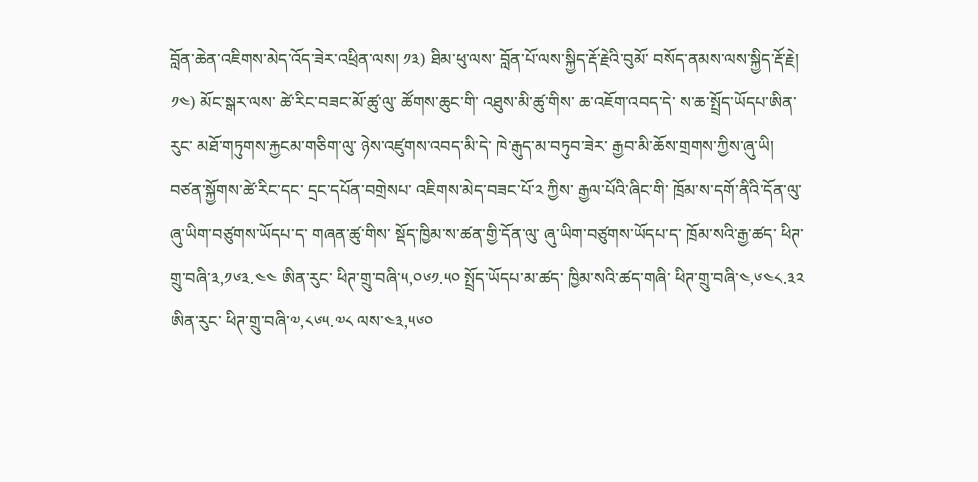བློན་ཆེན་འཇིགས་མེད་འོད་ཟེར་འཕྲིན་ལས། ༡༣) ཐིམ་ཕུ་ལས་ བློན་པོ་ལས་སྐྱིད་རྡོ་རྗེའི་བུམོ་ བསོད་ནམས་ལས་སྐྱིད་རྡོ་རྗེ། ༡༤) མོང་སྒར་ལས་ ཚེ་རིང་བཟང་མོ་ཚུ་ལུ་ ཚོགས་ཆུང་གི་ འཐུས་མི་ཚུ་གིས་ ཆ་འཇོག་འབད་དེ་ ས་ཆ་སྤྲོད་ཡོདཔ་ཨིན་རུང་ མཐོ་གཏུགས་རྐྱངམ་གཅིག་ལུ་ ཉེས་འཛུགས་འབད་མི་དེ་ ཁེ་རྒུད་མ་བཏུབ་ཟེར་ རྒྱབ་མི་ཆོས་གྲགས་ཀྱིས་ཞུ་ཡི།
བཙན་སྐྱོགས་ཚེ་རིང་དང་ དྲང་དཔོན་བགྲེསཔ་ འཇིགས་མེད་བཟང་པོ་༢ ཀྱིས་ རྒྱལ་པོའི་ཞིང་གི་ ཁྲོམ་ས་དགོ་ནིའི་དོན་ལུ་ ཞུ་ཡིག་བཙུགས་ཡོདཔ་ད་ གཞན་ཚུ་གིས་ སྡོད་ཁྱིམ་ས་ཚན་གྱི་དོན་ལུ་ ཞུ་ཡིག་བཙུགས་ཡོདཔ་ད་ ཁྲོམ་སའི་རྒྱ་ཚད་ ཕིཊ་གྲུ་བཞི་༣,༡༦༣.༤༤ ཨིན་རུང་ ཕིཊ་གྲུ་བཞི་༥,༠༦༡.༥༠ སྤྲོད་ཡོདཔ་མ་ཚད་ ཁྱིམ་སའི་ཚད་གཞི་ ཕིཊ་གྲུ་བཞི་༤,༦༤༨.༣༢ ཨིན་རུང་ ཕིཊ་གྲུ་བཞི་༧,༨༦༥.༧༨ ལས་༤༣,༥༦༠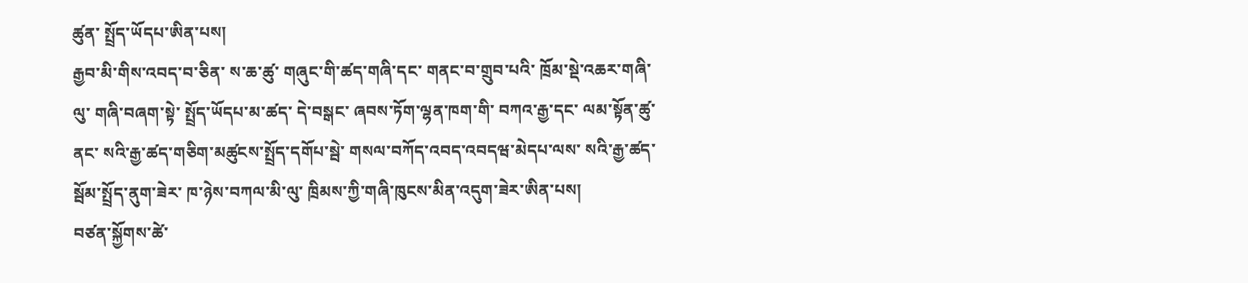ཚུན་ སྤྲོད་ཡོདཔ་ཨིན་པས།
རྒྱབ་མི་གིས་འབད་བ་ཅིན་ ས་ཆ་ཚུ་ གཞུང་གི་ཚད་གཞི་དང་ གནང་བ་གྲུབ་པའི་ ཁྲོམ་སྡེ་འཆར་གཞི་ལུ་ གཞི་བཞག་སྟེ་ སྤྲོད་ཡོདཔ་མ་ཚད་ དེ་བསྒང་ ཞབས་ཏོག་ལྷན་ཁག་གི་ བཀའ་རྒྱ་དང་ ལམ་སྟོན་ཚུ་ནང་ སའི་རྒྱ་ཚད་གཅིག་མཚུངས་སྤྲོད་དགོཔ་སྦེ་ གསལ་བཀོད་འབད་འབདཝ་མེདཔ་ལས་ སའི་རྒྱ་ཚད་སྦོམ་སྤྲོད་ནུག་ཟེར་ ཁ་ཉེས་བཀལ་མི་ལུ་ ཁྲིམས་ཀྱི་གཞི་ཁུངས་མིན་འདུག་ཟེར་ཨིན་པས།
བཙན་སྐྱོགས་ཚེ་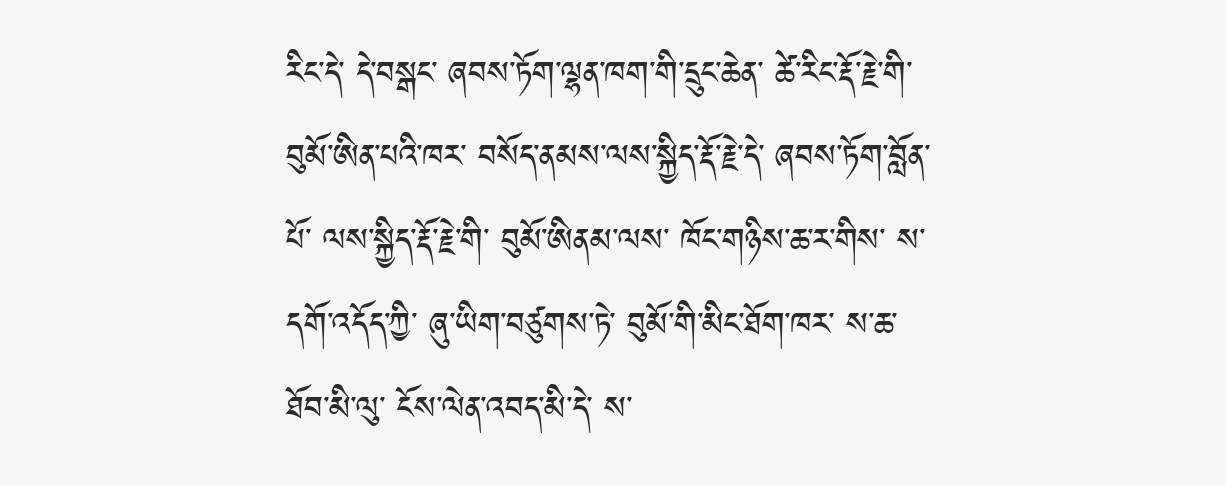རིང་དེ་ དེ་བསྒང་ ཞབས་ཏོག་ལྷན་ཁག་གི་དྲུང་ཆེན་ ཚེ་རིང་རྡོ་རྗེ་གི་བུམོ་ཨིན་པའི་ཁར་ བསོད་ནམས་ལས་སྐྱིད་རྡོ་རྗེ་དེ་ ཞབས་ཏོག་བློན་པོ་ ལས་སྐྱིད་རྡོ་རྗེ་གི་ བུམོ་ཨིནམ་ལས་ ཁོང་གཉིས་ཆ་ར་གིས་ ས་དགོ་འདོད་ཀྱི་ ཞུ་ཡིག་བཙུགས་ཏེ་ བུམོ་གི་མིང་ཐོག་ཁར་ ས་ཆ་ཐོབ་མི་ལུ་ ངོས་ལེན་འབད་མི་དེ་ ས་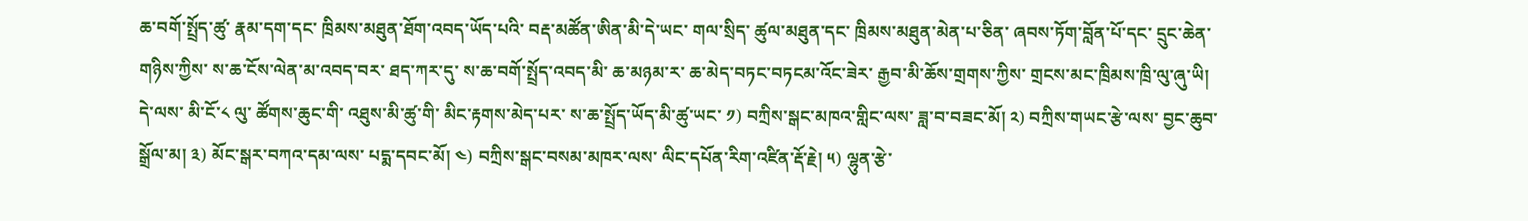ཆ་བགོ་སྤྲོད་ཚུ་ རྣམ་དག་དང་ ཁྲིམས་མཐུན་ཐོག་འབད་ཡོད་པའི་ བརྡ་མཚོན་ཨིན་མི་དེ་ཡང་ གལ་སྲིད་ ཚུལ་མཐུན་དང་ ཁྲིམས་མཐུན་མེན་པ་ཅིན་ ཞབས་ཏོག་བློན་པོ་དང་ དྲུང་ཆེན་གཉིས་ཀྱིས་ ས་ཆ་ངོས་ལེན་མ་འབད་བར་ ཐད་ཀར་དུ་ ས་ཆ་བགོ་སྤྲོད་འབད་མི་ ཆ་མཉམ་ར་ ཆ་མེད་བཏང་བཏངམ་འོང་ཟེར་ རྒྱབ་མི་ཆོས་གྲགས་ཀྱིས་ གྲངས་མང་ཁྲིམས་ཁྲི་ལུ་ཞུ་ཡི།
དེ་ལས་ མི་ངོ་༨ ལུ་ ཚོགས་ཆུང་གི་ འཐུས་མི་ཚུ་གི་ མིང་རྟགས་མེད་པར་ ས་ཆ་སྤྲོད་ཡོད་མི་ཚུ་ཡང་ ༡) བཀྲིས་སྒང་མཁའ་གླིང་ལས་ ཟླ་བ་བཟང་མོ། ༢) བཀྲིས་གཡང་རྩེ་ལས་ བྱང་ཆུབ་སྒྲོལ་མ། ༣) མོང་སྒར་བཀའ་དམ་ལས་ པདྨ་དབང་མོ། ༤) བཀྲིས་སྒང་བསམ་མཁར་ལས་ ལིང་དཔོན་རིག་འཛིན་རྡོ་རྗེ། ༥) ལྷུན་རྩེ་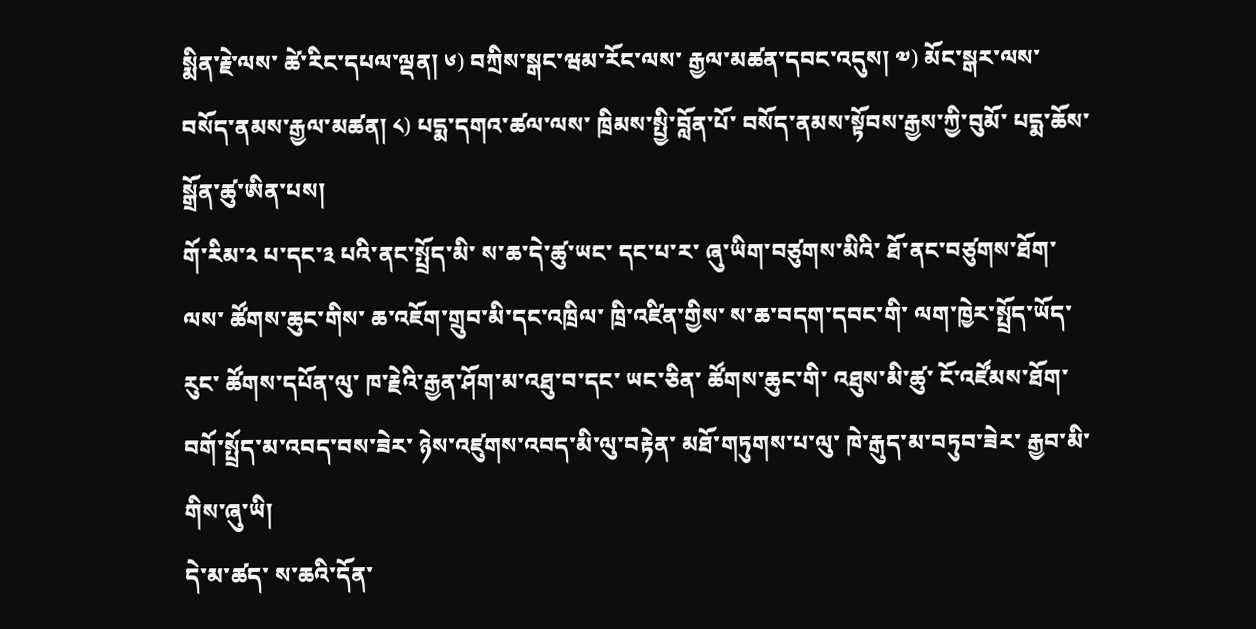སྨིན་རྗེ་ལས་ ཚེ་རིང་དཔལ་ལྡན། ༦) བཀྲིས་སྒང་ཝམ་རོང་ལས་ རྒྱལ་མཚན་དབང་འདུས། ༧) མོང་སྒར་ལས་ བསོད་ནམས་རྒྱལ་མཚན། ༨) པདྨ་དགའ་ཚལ་ལས་ ཁྲིམས་སྤྱི་བློན་པོ་ བསོད་ནམས་སྟོབས་རྒྱས་ཀྱི་བུམོ་ པདྨ་ཆོས་སྒྲོན་ཚུ་ཨིན་པས།
གོ་རིམ་༢ པ་དང་༣ པའི་ནང་སྤྲོད་མི་ ས་ཆ་དེ་ཚུ་ཡང་ དང་པ་ར་ ཞུ་ཡིག་བཙུགས་མིའི་ ཐོ་ནང་བཙུགས་ཐོག་ལས་ ཚོགས་ཆུང་གིས་ ཆ་འཇོག་གྲུབ་མི་དང་འཁྲིལ་ ཁྲི་འཛིན་གྱིས་ ས་ཆ་བདག་དབང་གི་ ལག་ཁྱེར་སྤྲོད་ཡོད་རུང་ ཚོགས་དཔོན་ལུ་ ཁ་རྗེའི་རྒྱན་ཤོག་མ་འཐུ་བ་དང་ ཡང་ཅིན་ ཚོགས་ཆུང་གི་ འཐུས་མི་ཚུ་ ངོ་འཛོམས་ཐོག་ བགོ་སྤྲོད་མ་འབད་བས་ཟེར་ ཉེས་འཛུགས་འབད་མི་ལུ་བརྟེན་ མཐོ་གཏུགས་པ་ལུ་ ཁེ་རྒུད་མ་བཏུབ་ཟེར་ རྒྱབ་མི་གིས་ཞུ་ཡི།
དེ་མ་ཚད་ ས་ཆའི་དོན་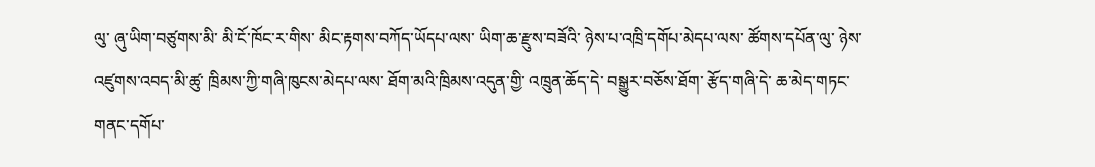ལུ་ ཞུ་ཡིག་བཙུགས་མི་ མི་ངོ་ཁོང་ར་གིས་ མིང་རྟགས་བཀོད་ཡོདཔ་ལས་ ཡིག་ཆ་རྫུས་བཟོའི་ ཉེས་པ་འཁྲི་དགོཔ་མེདཔ་ལས་ ཚོགས་དཔོན་ལུ་ ཉེས་འཛུགས་འབད་མི་ཚུ་ ཁྲིམས་ཀྱི་གཞི་ཁུངས་མེདཔ་ལས་ ཐོག་མའི་ཁྲིམས་འདུན་གྱི་ འཁྲུན་ཆོད་དེ་ བསྒྱུར་བཅོས་ཐོག་ རྩོད་གཞི་དེ་ ཆ་མེད་གཏང་གནང་དགོཔ་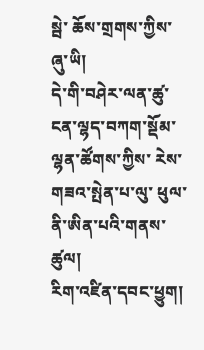སྦེ་ ཆོས་གྲགས་ཀྱིས་ ཞུ་ཡི།
དེ་གི་བཤེར་ལན་ཚུ་ ངན་ལྷད་བཀག་སྡོམ་ལྷན་ཚོགས་ཀྱིས་ རེས་གཟའ་སྤེན་པ་ལུ་ ཕུལ་ནི་ཨིན་པའི་གནས་ཚུལ།
རིག་འཛིན་དབང་ཕྱུག།